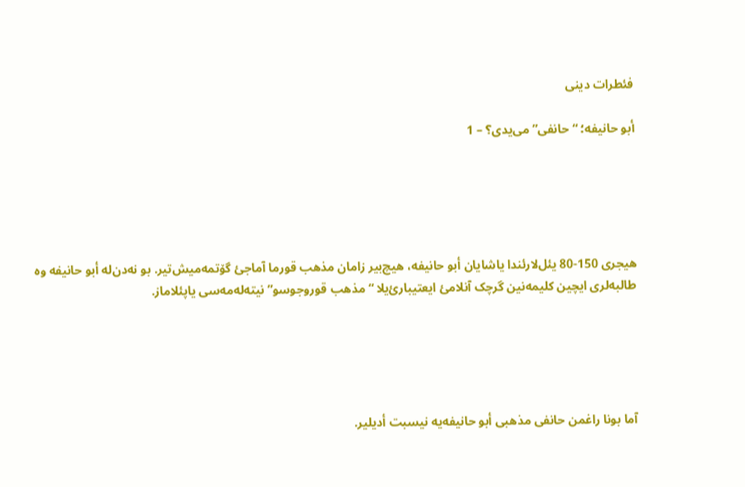فئطرات دینی

أبو حانیفە؛ “حانفی” می‌یدی؟ – 1





هیجری 150-80 یئل‌لارئندا یاشایان أبو حانیفە، هیچ‌بیر زامان مذهب قورما آماجئ گۆتمەمیش‌تیر. بو نەدن‌لە أبو حانیفە وە طالبەلری ایچین کلیمەنین گرچک آنلامئ ایعتیبارئ‌یلا “مذهب قوروجوسو” نیتەلەمەسی یاپئلاماز.





آما بونا راغمن حانفی مذهبی أبو حانیفەیە نیسبت أدیلیر.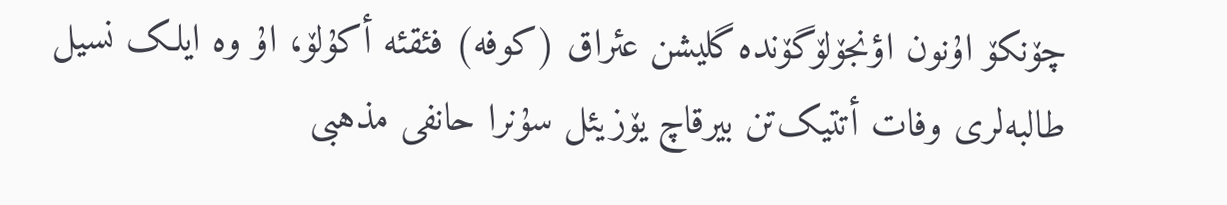چۆنکۆ اۇنون اؤنجۆلۆگۆندە گلیشن عئراق (کوفە) فئقئە أکۇلۆ، اۇ وە ایلک نسیل طالبەلری وفات أتتیک‌تن بیرقاچ یۆزیئل سۇنرا حانفی مذهبی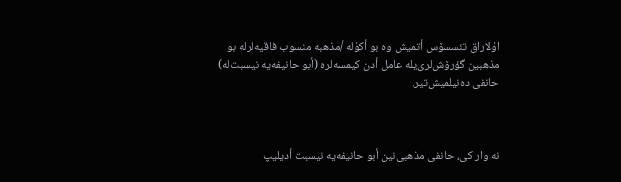اۇلاراق تئسسۆس أتمیش وە بو أکۇلە /مذهبە منسوب فاقیەلرلە بو مذهبین گؤرۆش‌لری‌یلە عامل أدن کیمسەلرە (أبو حانیفەیە نیسبت‌لە) حانفی دەنیلمیش‌تیر.



نە وار کی، حانفی مذهبی‌نین أبو حانیفەیە نیسبت أدیلیپ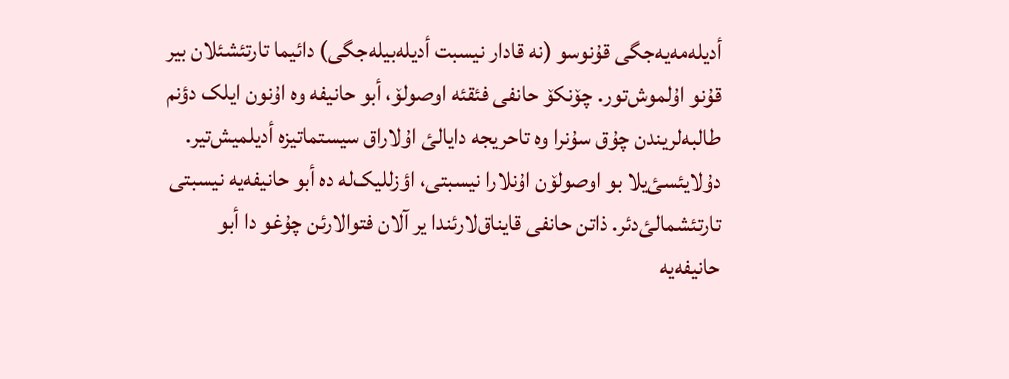أدیلەمەیەجگی قۇنوسو (نە قادار نیسبت أدیلەبیلەجگی) دائیما تارتئشئلان بیر قۇنو اۇلموش‌تور. چۆنکۆ حانفی فئقئە اوصولۆ، أبو حانیفە وە اۇنون ایلک دؤنم طالبەلریندن چۇق سۇنرا وە تاحریجە دایالئ اۇلاراق سیستماتیزە أدیلمیش‌تیر. دۇلایئسئ‌یلا بو اوصولۆن اۇنلارا نیسبتی، اؤزللیک‌لە دە أبو حانیفەیە نیسبتی تارتئشمالئ‌دئر. ذاتن حانفی قایناق‌لارئندا یر آلان فتوالارئن چۇغو دا أبو حانیفەیە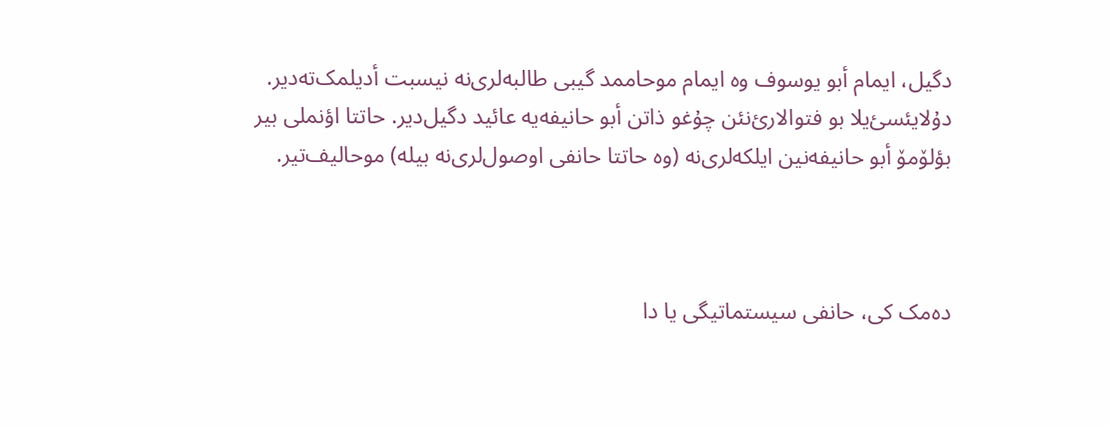دگیل، ایمام أبو یوسوف وە ایمام موحاممد گیبی طالبەلری‌نە نیسبت أدیلمک‌تەدیر. دۇلایئسئ‌یلا بو فتوالارئ‌نئن چۇغو ذاتن أبو حانیفەیە عائید دگیل‌دیر. حاتتا اؤنملی بیر بؤلۆمۆ أبو حانیفەنین ایلکەلری‌نە (وە حاتتا حانفی اوصول‌لری‌نە بیلە) موحالیف‌تیر.



دەمک کی، حانفی سیستماتیگی یا دا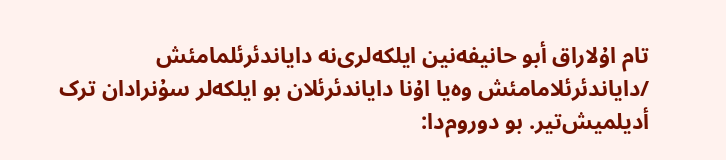تام اۇلاراق أبو حانیفەنین ایلکەلری‌نە دایاندئرئلمامئش /دایاندئرئلامامئش وەیا اۇنا دایاندئرئلان بو ایلکەلر سۇنرادان ترک أدیلمیش‌تیر. بو دوروم‌دا: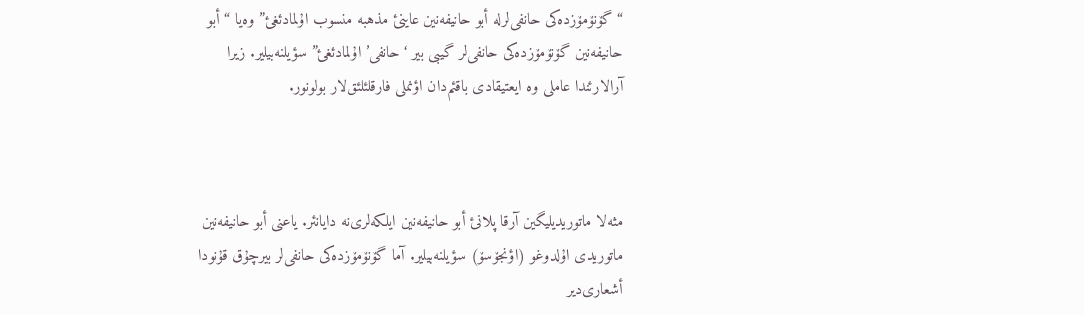“گۆنۆمۆزدەکی حانفی‌لرلە أبو حانیفەنین عاینئ مذهبە منسوب اۇلمادئغئ” وەیا “أبو حانیفەنین گۆنۆمۆزدەکی حانفی‌لر گیبی بیر ‘حانفی’ اۇلمادئغئ” سؤیلنەبیلیر. زیرا آرالارئندا عاملی وە ایعتیقادی باقئم‌دان اؤنملی فارقلئلئق‌لار بولونور.



مثەلا ماتوریدیلیگین آرقا پلانئ أبو حانیفەنین ایلکەلری‌نە دایانئر. یاعنی أبو حانیفەنین ماتوریدی اۇلدوغو (اؤنجۆسۆ) سؤیلنەبیلیر. آما گۆنۆمۆزدەکی حانفی‌لر بیرچۇق قۇنودا أشعاری‌دیر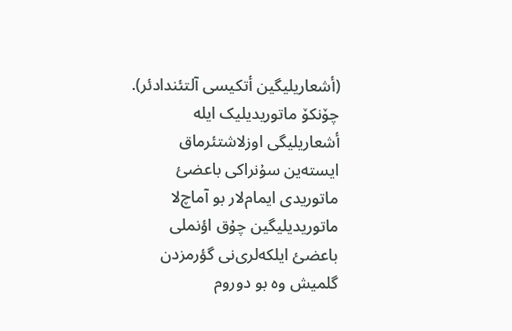(أشعاریلیگین أتکیسی آلتئندادئر). چۆنکۆ ماتوریدیلیک ایلە أشعاریلیگی اوزلاشتئرماق ایستەین سۇنراکی باعضئ ماتوریدی ایمام‌لار بو آماچ‌لا ماتوریدیلیگین چۇق اؤنملی باعضئ ایلکەلری‌نی گؤرمزدن گلمیش وە بو دوروم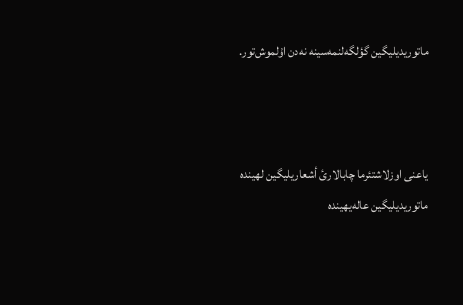ماتوریدیلیگین گؤلگەلنمەسینە نەدن اۇلموش‌تور.



یاعنی اوزلاشتئرما چابالارئ أشعاریلیگین لهیندە ماتوریدیلیگین عالەیهیندە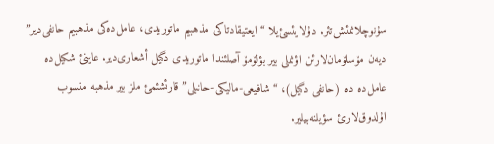سۇنوچلانمئش‌تئر. دۇلایئسئ‌یلا “ایعتیقادتاکی مذهبیم ماتوریدی، عامل‌دەکی مذهبیم حانفی‌دیر” دیەن مۆسلۆمان‌لارئن اؤنملی بیر بؤلۆمۆ آصلئندا ماتوریدی دگیل أشعاری‌دیر. عاینئ شکیل‌دە عامل‌دە دە (حانفی دگیل)، “شافیعی-مالیکی-حانبلی” قارئشئمئ ملز بیر مذهبە منسوب اۇلدوق‌لارئ سؤیلنەبیلیر.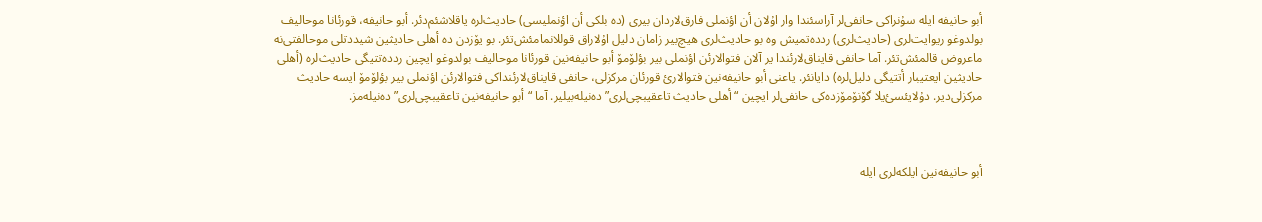أبو حانیفە ایلە سۇنراکی حانفی‌لر آراسئندا وار اۇلان أن اؤنملی فارق‌لاردان بیری (دە بلکی أن اؤنملیسی) حادیث‌لرە یاقلاشئم‌دئر. أبو حانیفە، قورئانا موحالیف بولدوغو ریوایت‌لری (حادیث‌لری) رددەتمیش وە بو حادیث‌لری هیچ‌بیر زامان دلیل اۇلاراق قوللانمامئش‌تئر. بو یۆزدن دە أهلی حادیثین شیددتلی موحالفتی‌نە ماعروض قالمئش‌تئر. آما حانفی قایناق‌لارئندا یر آلان فتوالارئن اؤنملی بیر بؤلۆمۆ أبو حانیفەنین قورئانا موحالیف بولدوغو ایچین رددەتتیگی حادیث‌لرە (أهلی حادیثین ایعتیبار أتتیگی دلیل‌لرە) دایانئر. یاعنی أبو حانیفەنین فتوالارئ قورئان مرکزلی، حانفی قایناق‌لارئنداکی فتوالارئن اؤنملی بیر بؤلۆمۆ ایسە حادیث مرکزلی‌دیر. دۇلایئسئ‌یلا گۆنۆمۆزدەکی حانفی‌لر ایچین “أهلی حادیث تاعقیبچی‌لری” دەنیلەبیلیر. آما “أبو حانیفەنین تاعقیبچی‌لری” دەنیلەمز.



أبو حانیفەنین ایلکەلری ایلە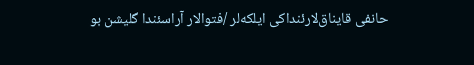حانفی قایناق‌لارئنداکی ایلکەلر /فتوالار آراسئندا گلیشن بو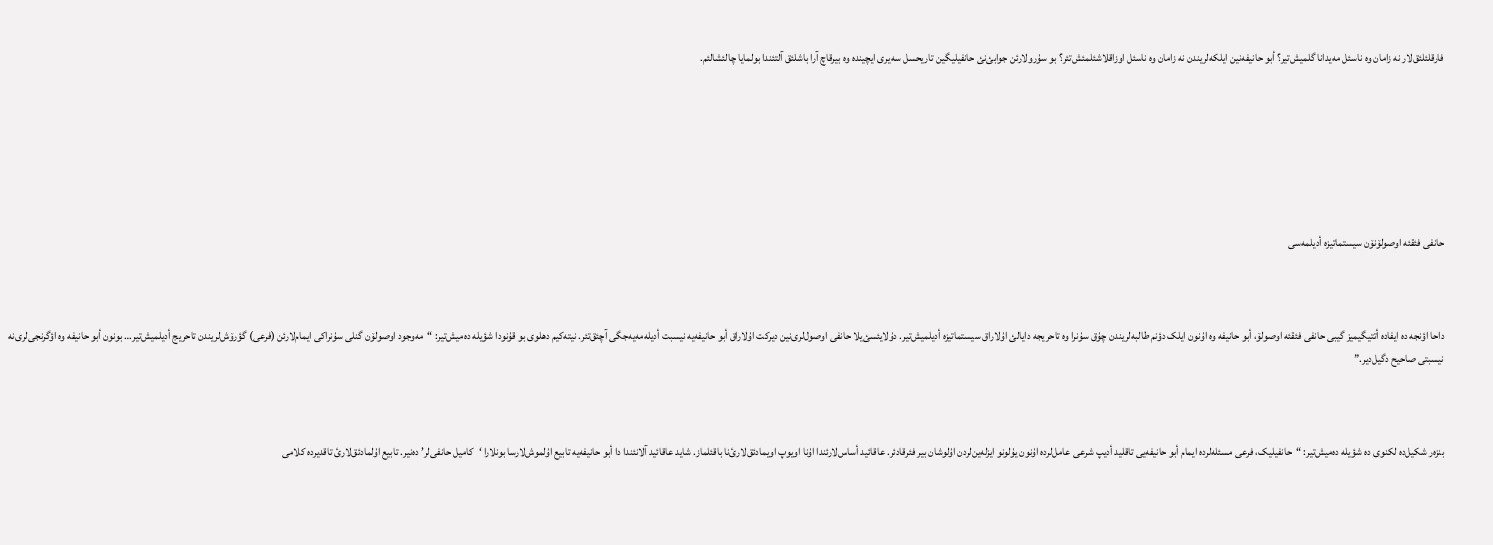فارقلئلئق‌لار نە زامان وە ناسئل مەیدانا گلمیش‌تیر؟ أبو حانیفەنین ایلکەلریندن نە زامان وە ناسئل اوزاقلاشئلمئش‌تئر؟ بو سۇرولارئن جوابئ‌نئ حانفیلیگین تاریحسل سەیری ایچیندە وە بیرقاچ آرا باشلئق آلتئندا بولمایا چالئشالئم.







حانفی فئقئە اوصولۆنۆن سیستماتیزە أدیلمەسی



داحا اؤنجە دە ایفادە أتتیگیمیز گیبی حانفی فئقئە اوصولۆ، أبو حانیفە وە اۇنون ایلک دؤنم طالبەلریندن چۇق سۇنرا وە تاحریجە دایالئ اۇلاراق سیستماتیزە أدیلمیش‌تیر. دۇلایئسئ‌یلا حانفی اوصول‌لری‌نین دیرکت اۇلاراق أبو حانیفەیە نیسبت أدیلەمەیەجگی آچئق‌تئر. نیتەکیم دهلوی بو قۇنودا شؤیلە دەمیش‌تیر: “مەوجود اوصولۆن گنلی سۇنراکی ایمام‌لارئن (فرعی) گؤرۆش‌لریندن تاحریج أدیلمیش‌تیر… بونون أبو حانیفە وە اؤگرنجی‌لری‌نە نیسبتی صاحیح دگیل‌دیر.”



بنزەر شکیل‌دە لکنوی دە شؤیلە دەمیش‌تیر: “حانفیلیک، فرعی مسئلەلردە ایمام أبو حانیفەیی تاقلید أدیپ شرعی عامل‌لردە اۇنون یۇلونو ایزلەین‌لردن اۇلوشان بیر فئرقادئر. عاقائید أساس‌لارئندا اۇنا اویوپ اویمادئق‌لارئ‌نا باقئلماز. شاید عاقائید آلانئندا دا أبو حانیفەیە تابیع اۇلموش‌لارسا بونلارا ‘کامیل حانفی‌لر’ دەنیر. تابیع اۇلمادئق‌لارئ تاقدیردە کلامی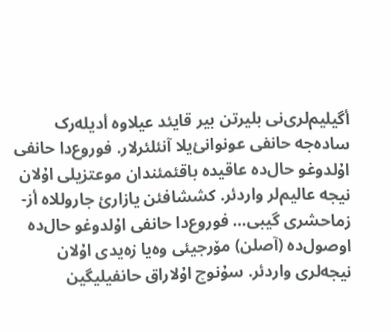أگیلیم‌لری‌نی بلیرتن بیر قایئد عیلاوە أدیلەرک سادەجە حانفی عونوانئ‌یلا آنئلئرلار. فوروع‌دا حانفی اۇلدوغو حال‌دە عاقیدە باقئمئندان موعتزیلی اۇلان نیجە عالیم‌لر واردئر. کششافئن یازارئ جاروللاە أز-زماحشری گیبی… فوروع‌دا حانفی اۇلدوغو حال‌دە اوصول‌دە (آصلن) مۆرجیئی وەیا زەیدی اۇلان نیجەلری واردئر. سۇنوچ اۇلاراق حانفیلیگین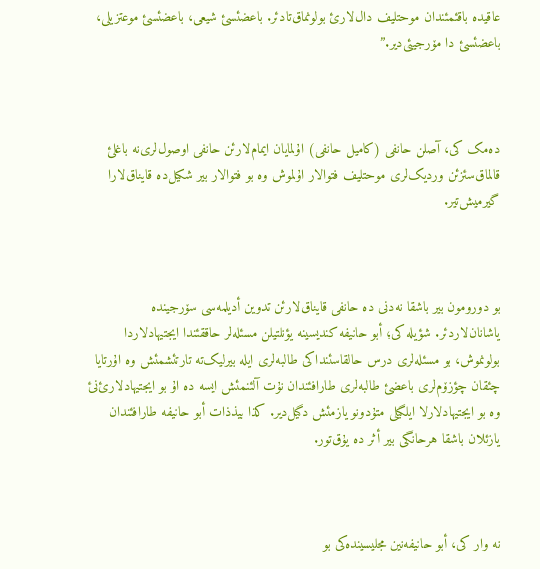عاقیدە باقئمئندان موحتلیف دال‌لارئ بولونماق‌تادئر. باعضئسئ شیعی، باعضئسئ موعتزیلی، باعضئسئ دا مۆرجیئی‌دیر.”



دەمک کی، آصلن حانفی (کامیل حانفی) اۇلمایان ایمام‌لارئن حانفی اوصول‌لری‌نە باغلئ قالماق‌سئزئن وردیک‌لری موحتلیف فتوالار اۇلموش وە بو فتوالار بیر شکیل‌دە قایناق‌لارا گیرمیش‌تیر.



بو دورومون بیر باشقا نەدنی دە حانفی قایناق‌لارئن تدوین أدیلمەسی سۆرجیندە یاشانان‌لاردئر. شؤیلە کی؛ أبو حانیفە کندیسینە یؤنلتیلن مسئلەلر حاققئندا ایجتیهادلاردا بولونموش، بو مسئلەلری درس حالقاسئنداکی طالبەلری ایلە بیرلیک‌تە تارتئشمئش وە اۇرتایا چئقان چؤزۆم‌لری باعضئ طالبەلری طارافئندان نۇت آلئنمئش ایسە دە اۇ بو ایجتیهادلارئ‌نئ وە بو ایجتیهادلارلا ایلگیلی متۇدونو یازمئش دگیل‌دیر. کذا بیذذات أبو حانیفە طارافئندان یازئلان باشقا هرحانگی بیر أثر دە یۇق‌تور.



نە وار کی، أبو حانیفەنین مجلیسیندەکی بو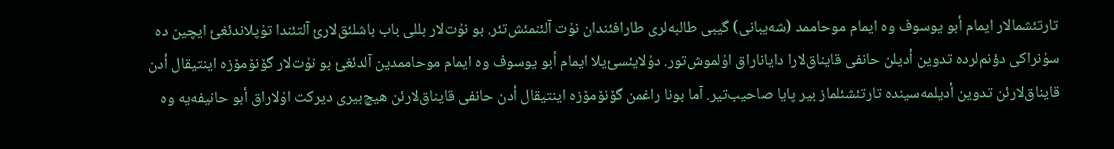تارتئشمالار ایمام أبو یوسوف وە ایمام موحاممد (شەیبانی) گیبی طالبەلری طارافئندان نۇت آلئنمئش‌تئر. بو نۇت‌لار بللی باب باشلئق‌لارئ آلتئندا تۇپلاندئغئ ایچین دە سۇنراکی دؤنم‌لردە تدوین أدیلن حانفی قایناق‌لارا دایاناراق اۇلموش‌تور. دۇلایئسئ‌یلا ایمام أبو یوسوف وە ایمام موحاممدین آلدئغئ بو نۇت‌لار گۆنۆمۆزە اینتیقال أدن قایناق‌لارئن تدوین أدیلمەسیندە تارتئشئلماز بیر پایا صاحیب‌تیر. آما بونا راغمن گۆنۆمۆزە اینتیقال أدن حانفی قایناق‌لارئن هیچ‌بیری دیرکت اۇلاراق أبو حانیفەیە وە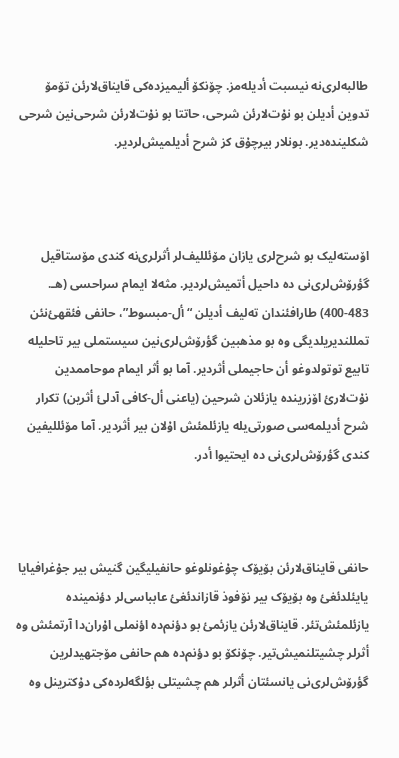طالبەلری‌نە نیسبت أدیلەمز. چۆنکۆ ألیمیزدەکی قایناق‌لارئن تۆمۆ تدوین أدیلن بو نۇت‌لارئن شرحی، حاتتا بو نۇت‌لارئن شرحی‌نین شرحی شکلیندەدیر. بونلار بیرچۇق کز شرح أدیلمیش‌لردیر.



اۆستەلیک بو شرح‌لری یازان مۆئللیف‌لر أثرلری‌نە کندی مۆستاقیل گؤرۆش‌لری‌نی دە داحیل أتمیش‌لردیر. مثەلا ایمام سراحسی (هـ. 483-400) طارافئندان تەلیف أدیلن “أل-مبسوط”، حانفی فئقهئ‌نئن تمللندیریلدیگی وە بو مذهبین گؤرۆش‌لری‌نین سیستملی بیر تاحلیلە تابیع توتولدوغو أن حاجیملی أثردیر. آما بو أثر ایمام موحاممدین نۇت‌لارئ اۆزریندە یازئلان شرحین (یاعنی أل-کافی آدلئ أثرین) تکرار شرح أدیلمەسی صورتی‌یلە یازئلمئش اۇلان بیر أثردیر. آما مۆئللیفین کندی گؤرۆش‌لری‌نی دە ایحتیوا أدر.



حانفی قایناق‌لارئن بۆیۆک چۇغونلوغو حانفیلیگین گنیش بیر جۇغرافیایا یایئلدئغئ وە بۆیۆک بیر نۆفوذ قازاندئغئ عابباسی‌لر دؤنمیندە یازئلمئش‌تئر. قایناق‌لارئن یازئمئ بو دؤنم‌دە اؤنملی اۇران‌دا آرتمئش وە أثرلر چشیتلنمیش‌تیر. چۆنکۆ بو دؤنم‌دە هم حانفی مۆجتهیدلرین گؤرۆش‌لری‌نی یانسئتان أثرلر هم چشیتلی بؤلگەلردەکی دۇکترینل وە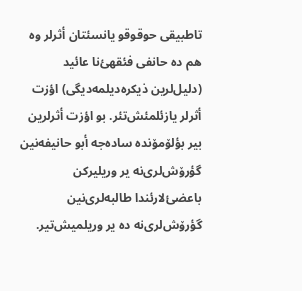تاطبیقی حوقوقو یانسئتان أثرلر وە هم دە حانفی فئقهئ‌نا عائید (دلیل‌لرین ذیکرەدیلمەدیگی) اؤزت أثرلر یازئلمئش‌تئر. بو اؤزت أثرلرین بیر بؤلۆمۆندە سادەجە أبو حانیفەنین گؤرۆش‌لری‌نە یر وریلیرکن باعضئ‌لارئندا طالبەلری‌نین گؤرۆش‌لری‌نە دە یر وریلمیش‌تیر.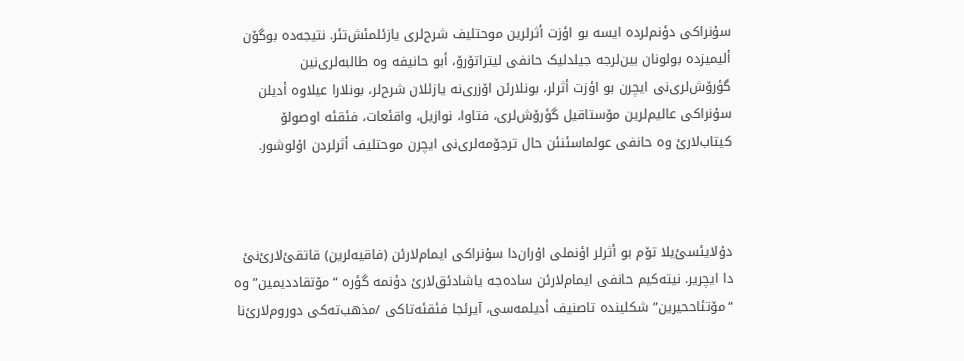سۇنراکی دؤنم‌لردە ایسە بو اؤزت أثرلرین موحتلیف شرح‌لری یازئلمئش‌تئر. نتیجەدە بوگۆن ألیمیزدە بولونان بین‌لرجە جیلدلیک حانفی لیتراتۆرۆ، أبو حانیفە وە طالبەلری‌نین گؤرۆش‌لری‌نی ایچرن بو اؤزت أثرلر، بونلارئن اۆزری‌نە یازئلان شرح‌لر، بونلارا عیلاوە أدیلن سۇنراکی عالیم‌لرین مۆستاقیل گؤرۆش‌لری، فتاوا، نوازیل، واقئعات، فئقئە اوصولۆ کیتاب‌لارئ وە حانفی عولماسئنئن حال ترجۆمەلری‌نی ایچرن موحتلیف أثرلردن اۇلوشور.



دۇلایئسئ‌یلا تۆم بو أثرلر اؤنملی اۇران‌دا سۇنراکی ایمام‌لارئن (فاقیەلرین) قاتقئ‌لارئ‌نئ دا ایچریر. نیتەکیم حانفی ایمام‌لارئن سادەجە یاشادئق‌لارئ دؤنمە گؤرە “مۆتقاددیمین” وە “مۆتئاححیرین” شکلیندە تاصنیف أدیلمەسی، آیرئجا فئقئەتاکی /مذهب‌تەکی دوروم‌لارئ‌نا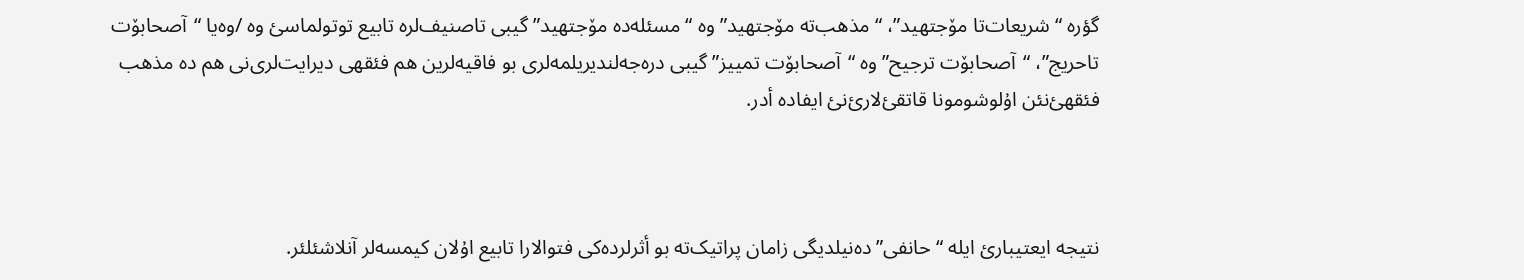گؤرە “شریعات‌تا مۆجتهید”، “مذهب‌تە مۆجتهید” وە “مسئلەدە مۆجتهید” گیبی تاصنیف‌لرە تابیع توتولماسئ وە /وەیا “آصحابۆت تاحریج”، “آصحابۆت ترجیح” وە “آصحابۆت تمییز” گیبی درەجەلندیریلمەلری بو فاقیەلرین هم فئقهی دیرایت‌لری‌نی هم دە مذهب فئقهئ‌نئن اۇلوشومونا قاتقئ‌لارئ‌نئ ایفادە أدر.



نتیجە ایعتیبارئ ایلە “حانفی” دەنیلدیگی زامان پراتیک‌تە بو أثرلردەکی فتوالارا تابیع اۇلان کیمسەلر آنلاشئلئر.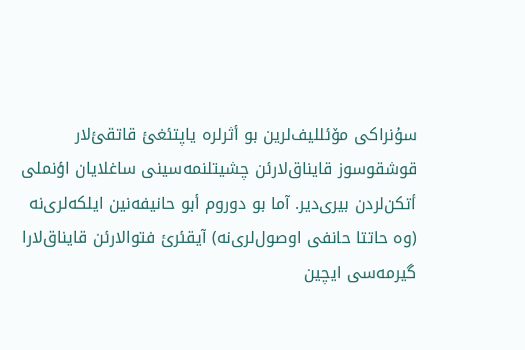سۇنراکی مۆئللیف‌لرین بو أثرلرە یاپتئغئ قاتقئ‌لار قوشقوسوز قایناق‌لارئن چشیتلنمەسینی ساغلایان اؤنملی أتکن‌لردن بیری‌دیر. آما بو دوروم أبو حانیفەنین ایلکەلری‌نە (وە حاتتا حانفی اوصول‌لری‌نە) آیقئرئ فتوالارئن قایناق‌لارا گیرمەسی ایچین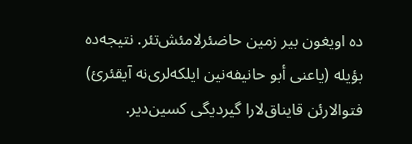دە اویغون بیر زمین حاضئرلامئش‌تئر. نتیجەدە بؤیلە (یاعنی أبو حانیفەنین ایلکەلری‌نە آیقئرئ) فتوالارئن قایناق‌لارا گیردیگی کسین‌دیر.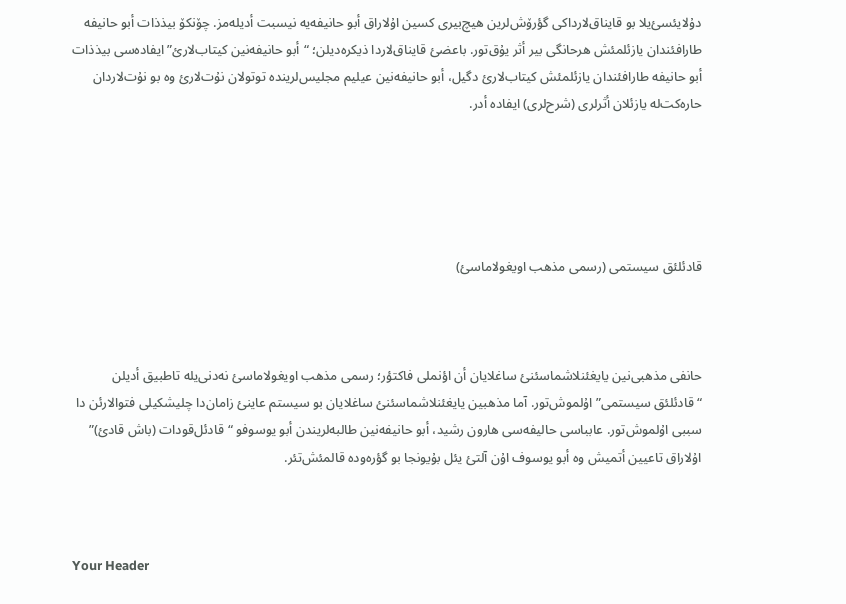دۇلایئسئ‌یلا بو قایناق‌لارداکی گؤرۆش‌لرین هیچ‌بیری کسین اۇلاراق أبو حانیفەیە نیسبت أدیلەمز. چۆنکۆ بیذذات أبو حانیفە طارافئندان یازئلمئش هرحانگی بیر أثر یۇق‌تور. باعضئ قایناق‌لاردا ذیکرەدیلن؛ “أبو حانیفەنین کیتاب‌لارئ” ایفادەسی بیذذات أبو حانیفە طارافئندان یازئلمئش کیتاب‌لارئ دگیل، أبو حانیفەنین عیلیم مجلیس‌لریندە توتولان نۇت‌لارئ وە بو نۇت‌لاردان حارەکت‌لە یازئلان أثرلری (شرح‌لری) ایفادە أدر.





قادئلئق سیستمی (رسمی مذهب اویغولاماسئ)



حانفی مذهبی‌نین یایغئنلاشماسئنئ ساغلایان أن اؤنملی فاکتؤر؛ رسمی مذهب اویغولاماسئ نەدنی‌یلە تاطبیق أدیلن “قادئلئق سیستمی” اۇلموش‌تور. آما مذهبین یایغئنلاشماسئنئ ساغلایان بو سیستم عاینئ زامان‌دا چلیشکیلی فتوالارئن دا سببی اۇلموش‌تور. عابباسی حالیفەسی هارون رشید، أبو حانیفەنین طالبەلریندن أبو یوسوفو “قادئل‌قودات (باش قادئ)” اۇلاراق تاعیین أتمیش وە أبو یوسوف اۇن آلتئ یئل بۇیونجا بو گؤرەودە قالمئش‌تئر.



Your Header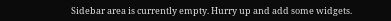Sidebar area is currently empty. Hurry up and add some widgets.